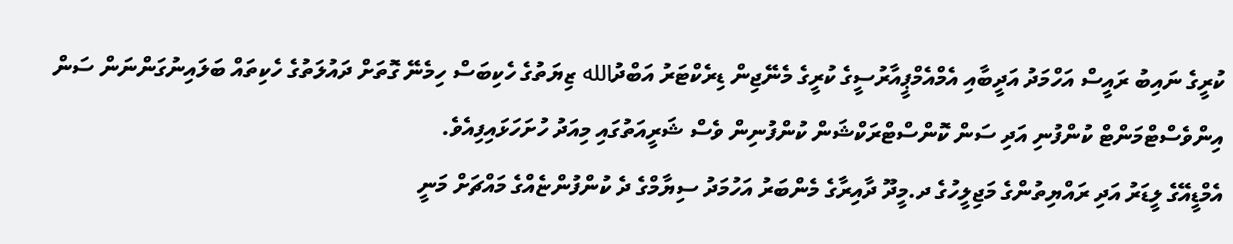ކުރީގެ ނައިބު ރައީސް އަހްމަދު އަދީބާއި އެމްއެމްޕީއާރުސީގެ ކުރީގެ މެނޭޖިން ޑިރެކްޓަރު އަބްދުالله ޒިޔަތުގެ ހެކިބަސް ހިމެނޭ ގޮތަށް ދައުލަތުގެ ހެކިތައް ބަލައިނުގަންނަން ސަން އިންވެސްޓްމަންޓް ކުންފުނި އަދި ސަން ކޮންސްޓްރަކްޝަން ކުންފުނިން ވެސް ޝަރީއަތުގައި މިއަދު ހުށަހަޅައިފިއެވެ.
އެމްޑީއޭގެ ލީޑަރު އަދި ރައްޔިތުންގެ މަޖިލީހުގެ ދ.މީދޫ ދާއިރާގެ މެންބަރު އަހުމަދު ސިޔާމްގެ ދެ ކުންފުންޏެއްގެ މައްޗަށް މަނީ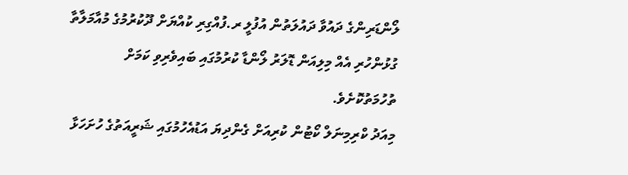ލޯންޑަރިންގެ ދައުވާ ދައުލަތުން އުފުލީ ރ.ފުއްގިރި ކުއްޔަށް ދޫކުރުމުގެ މުއާމަލާތާ ގުޅުންހުރި އެއް މިލިއަން ޑޮލަރު ލޯންޑާ ކުރުމުގައި ބައިވެރިވި ކަމަށް ތުހުމަތުކޮށެވެ.
މިއަދު ކްރިމިނަލް ކޯޓުން ކުރިއަށް ގެންދިޔަ އަޑުއެހުމުގައި ޝަރީއަތުގެ ހުށަހަޅާ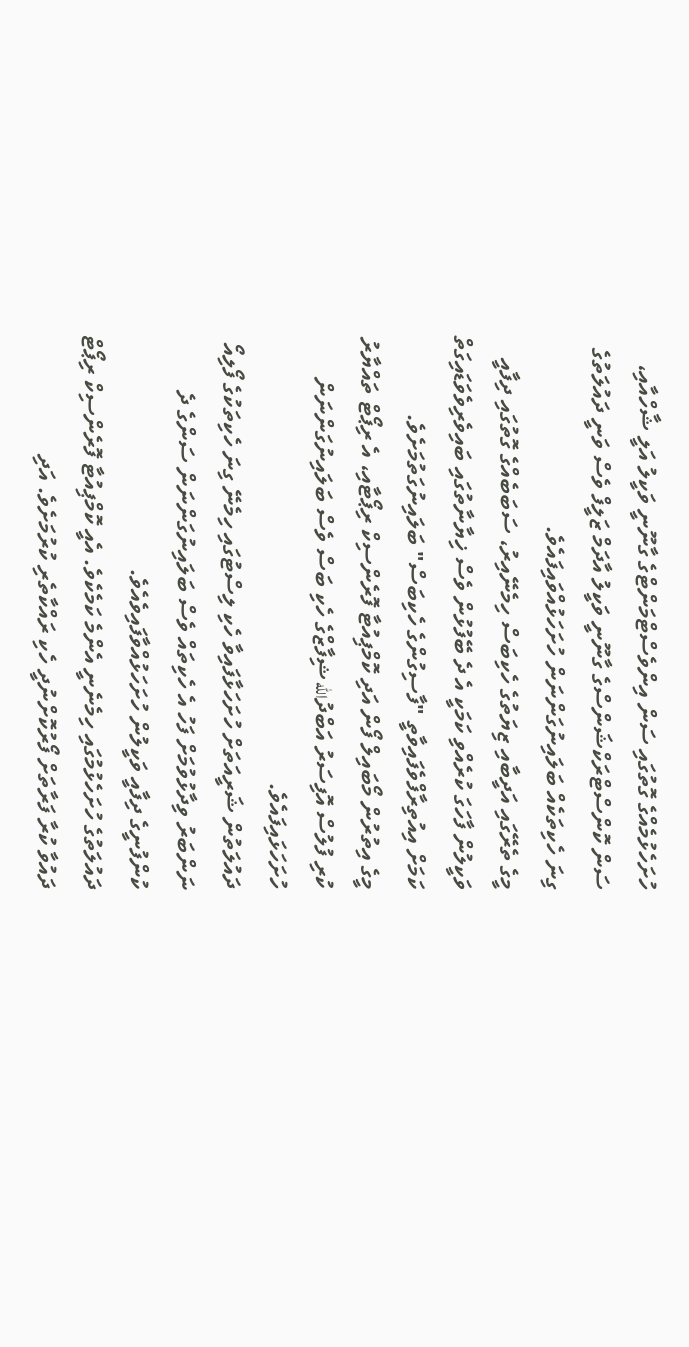ހުށަހެޅުމެއްގެ ގޮތުގައި ސަން އިންވެސްޓްމަންޓްގެ ގާނޫނީ ވަކީލު އަލީ ޝާހްއާއި، ސަން ކޮންސްޓްރަކްޝަންސްގެ ގާނޫނީ ވަކީލު އާދަމް ޒަލީފް ވެސް ވަނީ ދައުލަތުގެ ގިނަ ހެކިތަކެއް ބަލައިނުގަންނަން ހުށަހަޅުއްވައިފައެވެ.
މީގެ ތެރޭގައި އަދީބާއި ޒިޔަތުގެ ހެކިބަސް ހިމެނޭއިރު، ސަބަބެއްގެ ގޮތުގައި ދިފާއީ ވަކީލުން ފާހަގަ ކުރެއްވި ކަމަކީ އެ ދެ ބޭފުޅުން ވެސް ޚިޔާނާތުގައި ބައިވެރިވެވަޑައިގަތް ކަމަށް އިއުތިރާފްވެފައިވާތީ "ފާސިގުންގެ ހެކިބަސް" ބަލައިނުގަތުމަށެވެ.
މީގެ އިތުރުން މޯބައިލް ފޯން އަދި ކޮމްޕިއުޓާ ފޮރެންސިކް ރިޕޯޓާއި، އެ ރިޕޯޓް ތައްޔާރު ކުރި ފުލުސް އޮފިސަރު އަބްދުالله ޝިފާޒްގެ ހެކި ބަސް ވެސް ބަލައިނުގަންނަން ހުށަހަޅައިފައެވެ.
ދައުލަތުން ޝަރީއަތަށް ހުށަހަޅާފައިވާ ހެކި ލިސްޓުގައި ހިމެނޭ ގިނަ ހެކިތަކުގެ ފޯލިއޯ ނަންބަރު ވިދާޅުވުމަށް ފަހު އެ ހެކިތައް ވެސް ބަލައިނުގަންނަން ސަންގެ ދެ ކުންފުނީގެ ދިފާއީ ވަކީލުން ހުށަހަޅުއްވާފައިވެއެވެ.
ދައުލަތުގެ ހުށަހެޅުމުގައި ހިމެނެނީ އެންމެ ކަމެކެވެ. އެއީ ކޮމްޕިއުޓާ ފޮރެންސިކް ރިޕޯޓް ދައުވާ ކުރާ ފަރާތަށް ފޯރުކޮށްނުދީ ހެކި ރައްކާތެރި ކުރުމަށެވެ. އަދި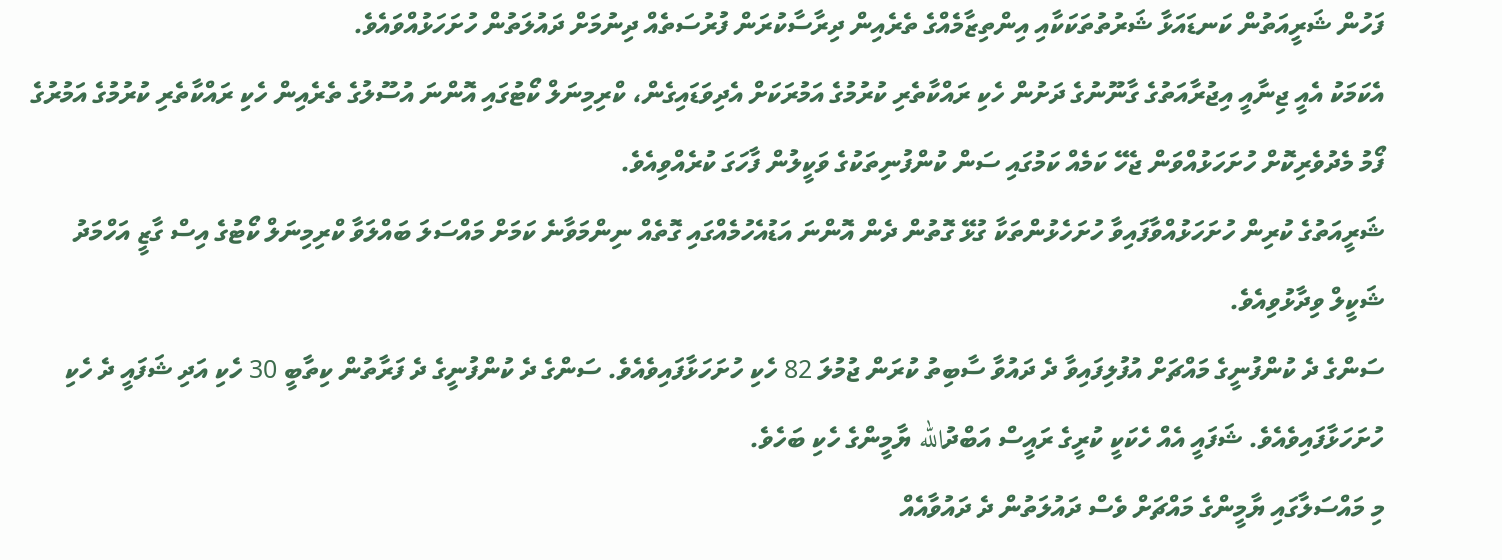ފަހުން ޝަރީއަތުން ކަނޑައަޅާ ޝަރުތުތަކަކާއި އިންތިޒާމެއްގެ ތެރެއިން ދިރާސާކުރަން ފުރުސަތެއް ދިނުމަށް ދައުލަތުން ހުށަހަޅުއްވައެވެ.
އެކަމަކު އެއީ ޖިނާއީ އިޖުރާއަތުގެ ގާނޫނުގެ ދަށުން ހެކި ރައްކާތެރި ކުރުމުގެ އަމުރަކަށް އެދިވަޑައިގެން، ކްރިމިނަލް ކޯޓުގައި އޮންނަ އުސޫލުގެ ތެރެއިން ހެކި ރައްކާތެރި ކުރުމުގެ އަމުރުގެ ފޯމު މެދުވެރިކޮށް ހުށަހަޅުއްވަން ޖެހޭ ކަމެއް ކަމުގައި ސަން ކުންފުނިތަކުގެ ވަކީލުން ފާހަގަ ކުރެއްވިއެވެ.
ޝަރީއަތުގެ ކުރިން ހުށަހަޅުއްވާފައިވާ ހުށަހެޅުންތަކާ ގުޅޭ ގޮތުން ދެން އޮންނަ އަޑުއެހުމެއްގައި ގޮތެއް ނިންމަވާނެ ކަމަށް މައްސަލަ ބައްލަވާ ކްރިމިނަލް ކޯޓުގެ އިސް ގާޒީ އަހްމަދު ޝަކީލް ވިދާޅުވިއެވެ.
ސަންގެ ދެ ކުންފުނީގެ މައްޗަށް އުފުލިފައިވާ ދެ ދައުވާ ސާބިތު ކުރަން ޖުމުލަ 82 ހެކި ހުށަހަޅާފައިވެއެވެ. ސަންގެ ދެ ކުންފުނީގެ ދެ ފަރާތުން ކިތާބީ 30 ހެކި އަދި ޝަފައީ ދެ ހެކި ހުށަހަޅާފައިވެއެވެ. ޝަފައީ އެއް ހެކަކީ ކުރީގެ ރައީސް އަބްދުالله ޔާމީންގެ ހެކި ބަހެވެ.
މި މައްސަލާގައި ޔާމީންގެ މައްޗަށް ވެސް ދައުލަތުން ދެ ދައުވާއެއް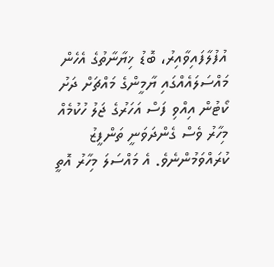އުފުލާފައިވާއިރު، ބޮޑު ޚިޔާނާތުގެ އެހެން މައްސަލައެއްގައި ޔާމީންގެ މައްޗަށް ދަށު ކޯޓުން އިއްވި ފަސް އަހަރުގެ ޖަލު ހުކުމެއް މިހާރު ވެސް ގެންދަވަނީ ތަންފީޒު ކުރައްވަމުންނެވެ. އެ މައްސަލަ މިހާރު އޮތީ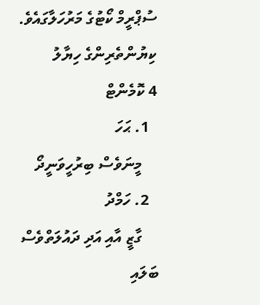ސުޕްރީމް ކޯޓުގެ މަރުހަލާގައެވެ.
ކިޔުންތެރިންގެ ހިޔާލު
4 ކޮމެންޓް
  1. ޙަހަ
    މީނަވެސް ބިރުހީވަނީދޯ
  2. ހަމްދު
    ގާޒީ އާއި އަދި ދައުލަތްވެސް ބަލައި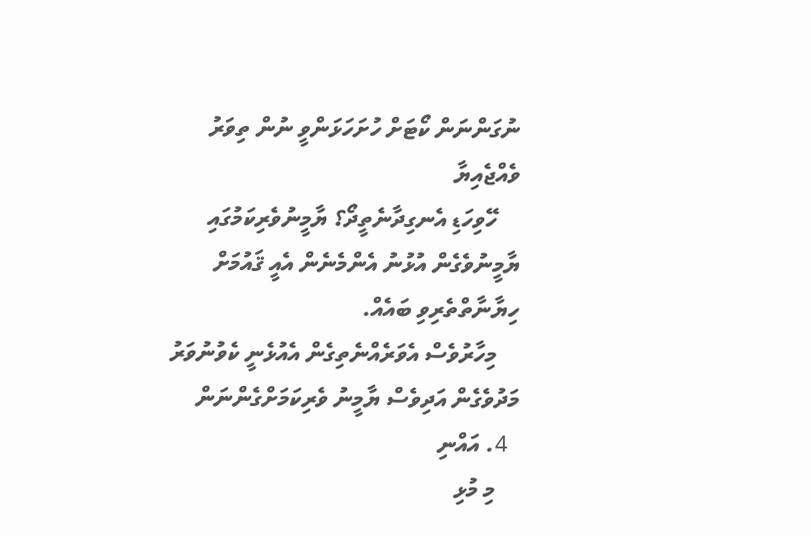ނުގަންނަން ކޯޓަށް ހުށަހަޅަންވީ ނުން ތިވަރު ވެއްޖެއިޔާ
    ހޭވިހަޑި އެނގިދާނެތީދޯ؟ ޔާމީނުވެރިކަމުގައި ޔާމީނުވެގެން އުޅުނު އެންމެނެން އެއީ ޤައުމަށް ހިޔާނާތްތެރިވި ބައެއް.
    މިހާރުވެސް އެވަރެއްނެތިގެން އެއުޅެނީ ކެވުނުވަރު މަދުވެގެން އަދިވެސް ޔާމީނު ވެރިކަމަށްގެންނަން
  4. އައްނި
    މި މުޅި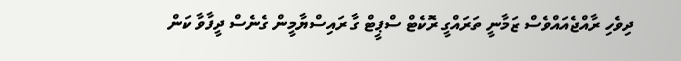ދިވެހި ރާއްޖެއައްވެސް ޒަމާނީ ތަރައްގީ ރޮކެޓް ސްޕީޓް ގާ ރައިސްޔާމީން ގެނެސް ދީފާވާ ކަން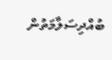ބުއްދިސަލާމަތުން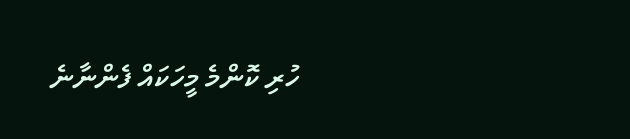ހުރި ކޮންމެ މީހަކައް ފެންނާނެ